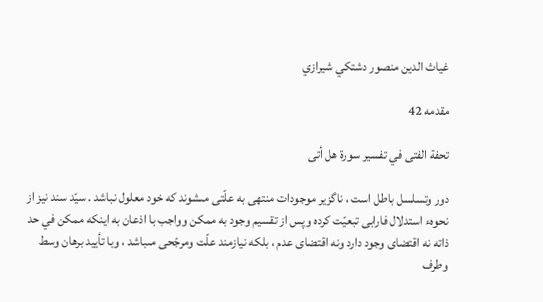غياث الدين منصور دشتكي شيرازي

مقدمه 42

تحفة الفتى في تفسير سورة هل أتى

دور وتسلسل باطل است ، ناگزير موجودات منتهى به علّتى مىشوند كه خود معلول نباشد . سيّد سند نيز از نحوهء استدلال فارابى تبعيّت كرده وپس از تقسيم وجود به ممكن وواجب با اذعان به اينكه ممكن في حد ذاته نه اقتضاى وجود دارد ونه اقتضاى عدم ، بلكه نيازمند علّت ومرجّحى مىباشد ، وبا تأييد برهان وسط وطرف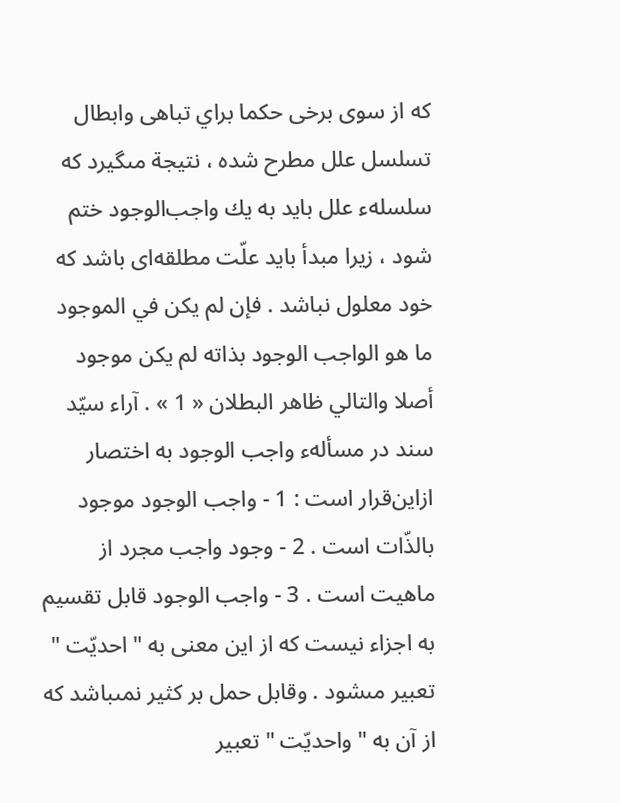كه از سوى برخى حكما براي تباهى وابطال تسلسل علل مطرح شده ، نتيجة مىگيرد كه سلسلهء علل بايد به يك واجب‌الوجود ختم شود ، زيرا مبدأ بايد علّت مطلقه‌اى باشد كه خود معلول نباشد . فإن لم يكن في الموجود ما هو الواجب الوجود بذاته لم يكن موجود أصلا والتالي ظاهر البطلان « 1 » . آراء سيّد سند در مسألهء واجب الوجود به اختصار ازاين‌قرار است : 1 - واجب الوجود موجود بالذّات است . 2 - وجود واجب مجرد از ماهيت است . 3 - واجب الوجود قابل تقسيم به اجزاء نيست كه از اين معنى به " احديّت " تعبير مىشود . وقابل حمل بر كثير نمىباشد كه از آن به " واحديّت " تعبير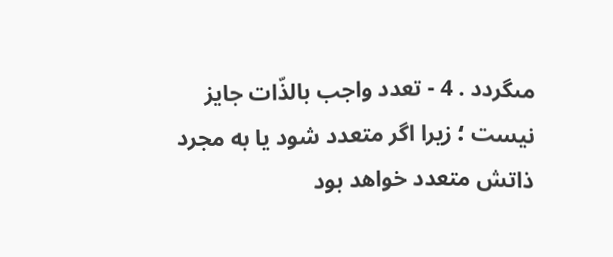مىگردد . 4 - تعدد واجب بالذّات جايز نيست ؛ زيرا اگر متعدد شود يا به مجرد ذاتش متعدد خواهد بود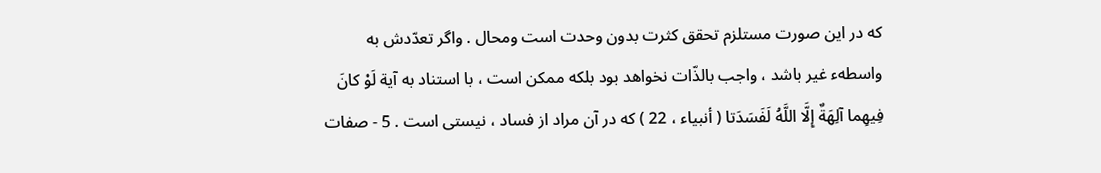كه در اين صورت مستلزم تحقق كثرت بدون وحدت است ومحال . واگر تعدّدش به واسطهء غير باشد ، واجب بالذّات نخواهد بود بلكه ممكن است ، با استناد به آية لَوْ كانَ فِيهِما آلِهَةٌ إِلَّا اللَّهُ لَفَسَدَتا ( أنبياء ، 22 ) كه در آن مراد از فساد ، نيستى است . 5 - صفات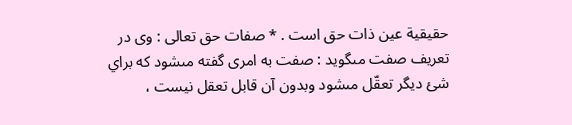حقيقية عين ذات حق است . * صفات حق تعالى : وى در تعريف صفت مىگويد : صفت به امرى گفته مىشود كه براي شئ ديگر تعقّل مىشود وبدون آن قابل تعقل نيست ،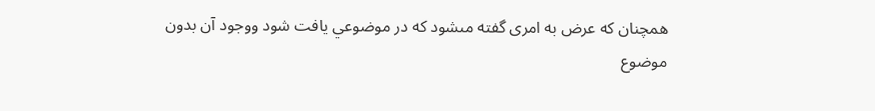همچنان كه عرض به امرى گفته مىشود كه در موضوعي يافت شود ووجود آن بدون موضوع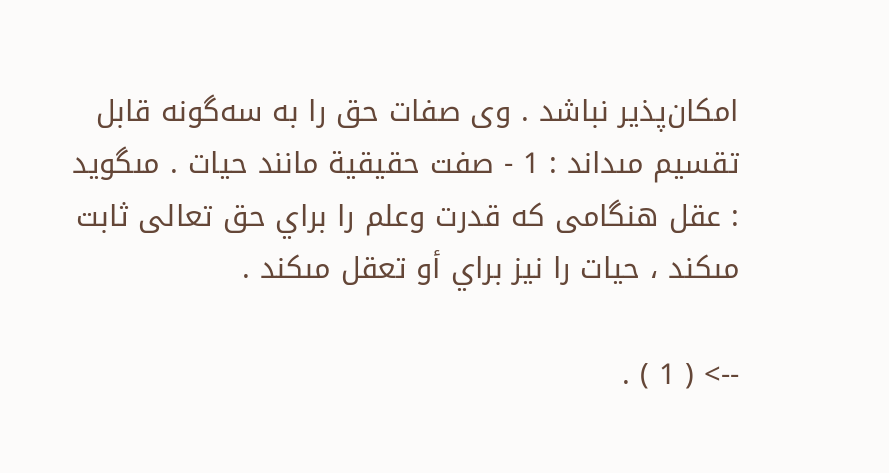امكان‌پذير نباشد . وى صفات حق را به سه‌گونه قابل تقسيم مىداند : 1 - صفت حقيقية مانند حيات . مىگويد : عقل هنگامى كه قدرت وعلم را براي حق تعالى ثابت مىكند ، حيات را نيز براي أو تعقل مىكند .

--> ( 1 ) .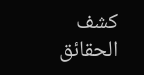كشف الحقائق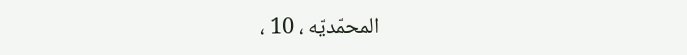المحمّديّه ، 10 ،